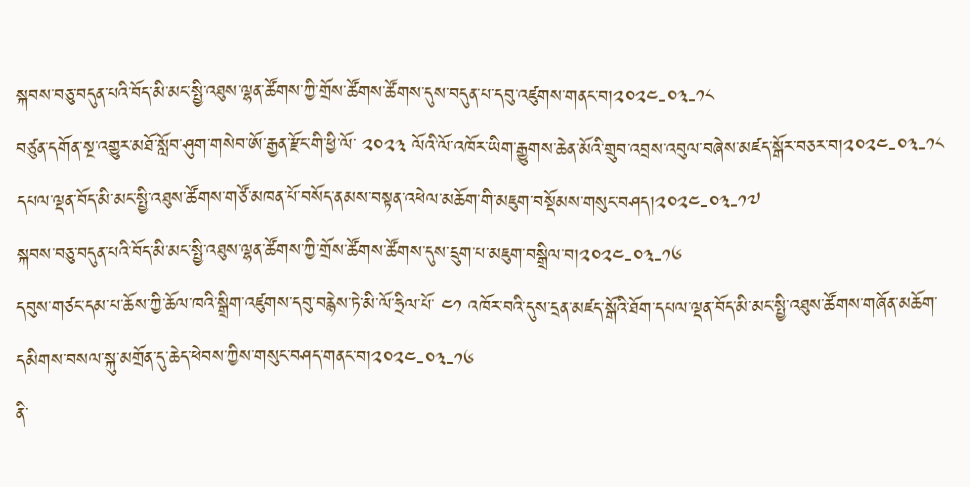སྐབས་བཅུ་བདུན་པའི་བོད་མི་མང་སྤྱི་འཐུས་ལྷན་ཚོགས་ཀྱི་གྲོས་ཚོགས་ཚོགས་དུས་བདུན་པ་དབུ་འཛུགས་གནང་བ།༢༠༢༤-༠༣-༡༨
བཙུན་དགོན་སྔ་འགྱུར་མཐོ་སློབ་ཤུག་གསེབ་ཨོ་རྒྱན་རྫོང་གི་ཕྱི་ལོ་ ༢༠༢༣ ལོའི་ལོ་འཁོར་ཡིག་རྒྱུགས་ཆེན་མོའི་གྲུབ་འབྲས་འབུལ་བཞེས་མཛད་སྒོར་བཅར་བ།༢༠༢༤-༠༣-༡༨
དཔལ་ལྡན་བོད་མི་མང་སྤྱི་འཐུས་ཚོགས་གཙོ་མཁན་པོ་བསོད་ནམས་བསྟན་འཕེལ་མཆོག་གི་མཇུག་བསྡོམས་གསུང་བཤད།༢༠༢༤-༠༣-༡༧
སྐབས་བཅུ་བདུན་པའི་བོད་མི་མང་སྤྱི་འཐུས་ལྷན་ཚོགས་ཀྱི་གྲོས་ཚོགས་ཚོགས་དུས་དྲུག་པ་མཇུག་བསྒྲིལ་བ།༢༠༢༤-༠༣-༡༦
དབུས་གཙང་དམ་པ་ཆོས་ཀྱི་ཆོལ་ཁའི་སྒྲིག་འཛུགས་དབུ་བརྙེས་ཏེ་མི་ལོ་ཧྲིལ་པོ་ ༤༡ འཁོར་བའི་དུས་དྲན་མཛད་སྒོའི་ཐོག་དཔལ་ལྡན་བོད་མི་མང་སྤྱི་འཐུས་ཚོགས་གཞོན་མཆོག་དམིགས་བསལ་སྐུ་མགྲོན་དུ་ཆེད་ཕེབས་ཀྱིས་གསུང་བཤད་གནང་བ།༢༠༢༤-༠༣-༡༦
ནི་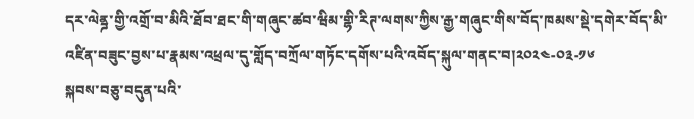དར་ལེནྜ་གྱི་འགྲོ་བ་མིའི་ཐོབ་ཐང་གི་གཞུང་ཚབ་ཝིམ་གྷི་རིཊ་ལགས་ཀྱིས་རྒྱ་གཞུང་གིས་བོད་ཁམས་སྡེ་དགེར་བོད་མི་འཛིན་བཟུང་བྱས་པ་རྣམས་འཕྲལ་དུ་གློད་བཀྲོལ་གཏོང་དགོས་པའི་འབོད་སྐུལ་གནང་བ།༢༠༢༤-༠༣-༡༦
སྐབས་བཅུ་བདུན་པའི་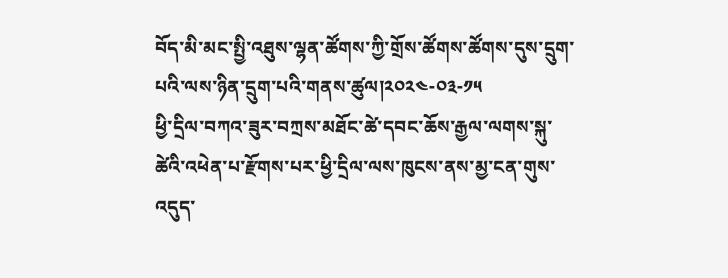བོད་མི་མང་སྤྱི་འཐུས་ལྷན་ཚོགས་ཀྱི་གྲོས་ཚོགས་ཚོགས་དུས་དྲུག་པའི་ལས་ཉིན་དྲུག་པའི་གནས་ཚུལ།༢༠༢༤-༠༣-༡༥
ཕྱི་དྲིལ་བཀའ་ཟུར་བཀྲས་མཐོང་ཚེ་དབང་ཆོས་རྒྱལ་ལགས་སྐུ་ཚེའི་འཕེན་པ་རྫོགས་པར་ཕྱི་དྲིལ་ལས་ཁུངས་ནས་མྱ་ངན་གུས་འདུད་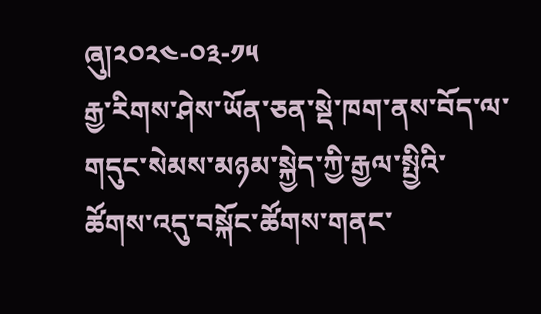ཞུ།༢༠༢༤-༠༣-༡༥
རྒྱ་རིགས་ཤེས་ཡོན་ཅན་སྡེ་ཁག་ནས་བོད་ལ་གདུང་སེམས་མཉམ་སྐྱེད་ཀྱི་རྒྱལ་སྤྱིའི་ཚོགས་འདུ་བསྐོང་ཚོགས་གནང་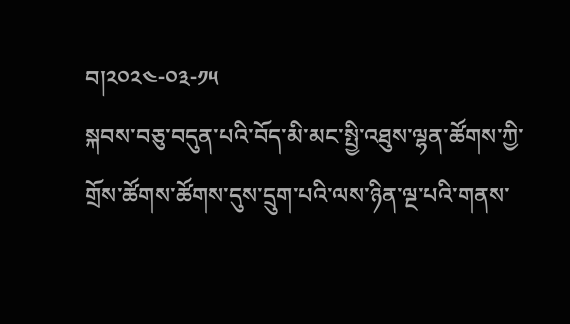བ།༢༠༢༤-༠༣-༡༥
སྐབས་བཅུ་བདུན་པའི་བོད་མི་མང་སྤྱི་འཐུས་ལྷན་ཚོགས་ཀྱི་གྲོས་ཚོགས་ཚོགས་དུས་དྲུག་པའི་ལས་ཉིན་ལྔ་པའི་གནས་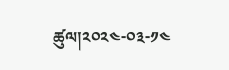ཚུལ།༢༠༢༤-༠༣-༡༤